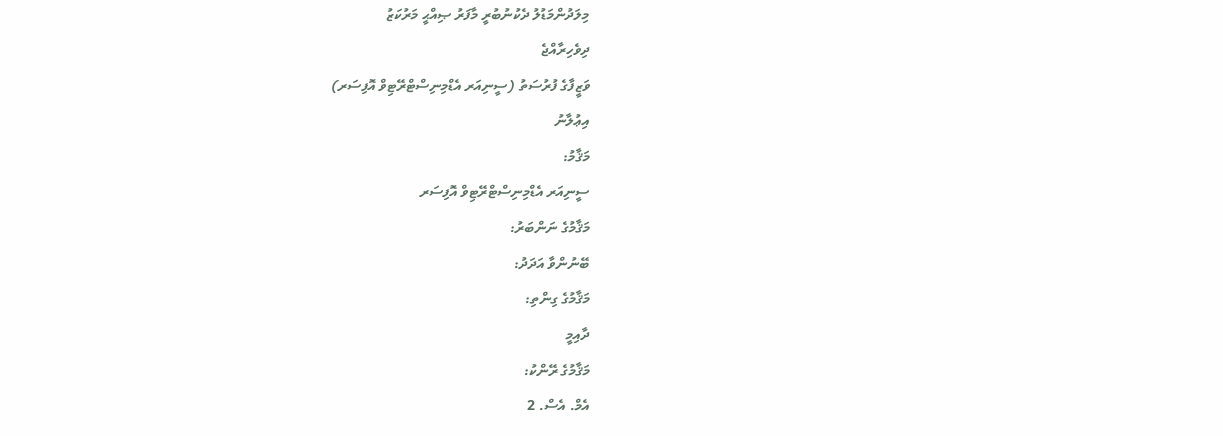މިލަދުންމަޑުލު ދެކުނުބުރީ މާފަރު ޞިއްޙީ މަރުކަޒު
ދިވެހިރާއްޖެ
ވަޒީފާގެ ފުރުސަތު (ސީނިއަރ އެޑްމިނިސްޓްރޭޓިވް އޮފިސަރ)
އިޢުލާނު
މަޤާމު:
ސީނިއަރ އެޑްމިނިސްޓްރޭޓިވް އޮފިސަރ
މަޤާމުގެ ނަންބަރު:
ބޭނުންވާ އަދަދު:
މަޤާމުގެ ގިންތި:
ދާއިމީ
މަޤާމުގެ ރޭންކު:
އެމް. އެސް. 2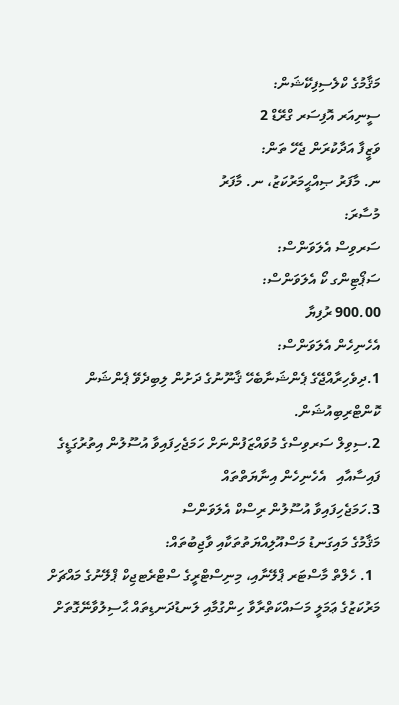މަޤާމުގެ ކްލެސިފިކޭޝަން:
ސީނިއަރ އޮފިސަރ ގްރޭޑް 2
ވަޒީފާ އަދާކުރަން ޖެހޭ ތަން:
ނ. މާފަރު ޞިއްޙީމަރުކަޒު، ނ. މާފަރު
މުސާރަ:
ސަރވިސް އެލަވަންސް:
ސަޕޯޓިންގ ކޯ އެލަވަންސް:
900.00 ރުފިޔާ
އެހެނިހެން އެލަވަންސް:
1.ދިވެހިރާއްޖޭގެ ޕެންޝަނާބެހޭ ޤާނޫނުގެ ދަށުން ލިބިދެވޭ ޕެންޝަން ކޮންޓްރިބިއުޝަން.
2.ސިވިލް ސަރވިސްގެ މުވައްޒަފުންނަށް ހަމަޖެހިފައިވާ އުސޫލުން އިތުރުގަޑީގެ ފައިސާއާއި   އެހެނިހެން އިނާޔަތްތައް
3.ހަމަޖެހިފައިވާ އުސޫލުން ރިސްކް އެލަވަންސް
މަޤާމުގެ މައިގަނޑު މަސްއޫލިއްޔަތުތަކާއި ވާޖިބުތައް:
  1. ހެލްތް މާސްޓަރ ޕްލޭނާއި، މިނިސްޓްރީގެ ސްޓްރެޓޖިކް ޕްލޭނުގެ މައްޗަށް މަރުކަޒުގެ ޢަމަލީ މަސައްކަތްރާވާ ހިންގުމާއި ލަނޑުދަނޑިތައް ޙާސިލުވާނޭގޮތަށް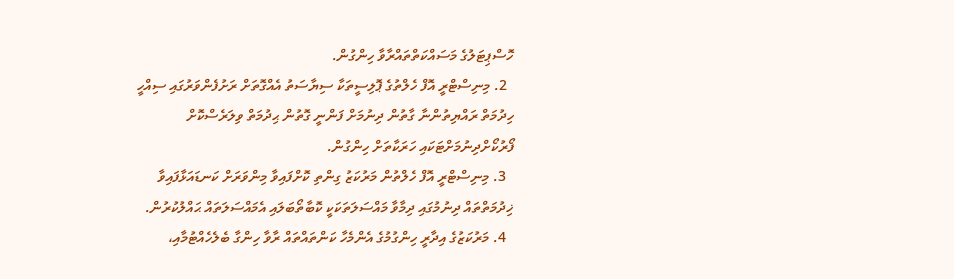ހޮސްޕިޓަލުގެ މަސައްކަތްތައްރާވާ ހިންގުން.
  2. މިނިސްޓްރީ އޮފް ހެލްތުގެ ޕޮލިސީތަކާ ސިޔާސަތު އެއްގޮތަށް ރަށުފެންވަރުގައި ސިއްހީ ހިދުމަތް ރައްޔިތުންނާ ގާތުން ދިނުމަށް ފަންނީ ގޮތުން ޙިދުމަތް ވިލަރެސްކޮށް ފޯރުކޯށްދިނުމަށްޓަކައި ހަރަކާތަށް ހިންގުން.
  3. މިނިސްޓްރީ އޮފް ހެލްތުން މަރުކަޒު ގިންތި ކޮށްފައިވާ މިންވަރަށް ކަނޑައަޅާފައިވާ ޚިދުމަތްތައް ދިނުމުގައި ދިމާވާ މައްސަލަތަކަކީ ކޮބާތޯބަލައި އެމައްސަލަތައް ޙައްލުކުރުން.
  4. މަރުކަޒުގެ އިދާރީ ހިންގުމުގެ އެންމެހާ ކަންތައްތައް ރާވާ ހިންގާ ބެލެހެއްޓުމާއި،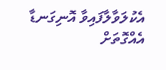އެކުލަވާލާފައިވާ އޮނިގަނޑާ އެއްގޮތަށް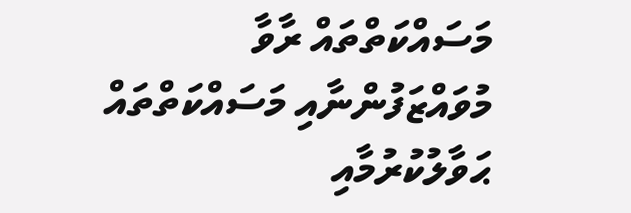މަސައްކަތްތައް ރާވާ މުވައްޒަފުންނާއި މަސައްކަތްތައް ޙަވާލުކުރުމާއި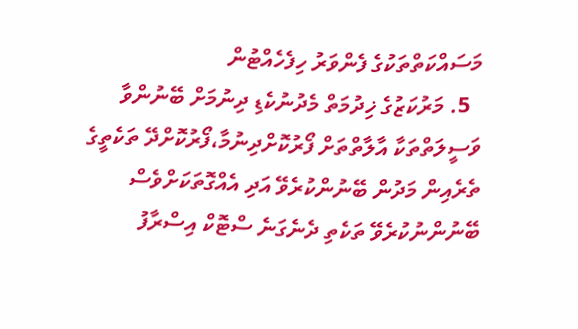މަސައްކަތްތަކުގެ ފެންވަރު ހިފެހެއްޓުން
  5. މަރުކަޒުގެ ޚިދުމަތް މެދުނުކެޑި ދިނުމަށް ބޭނުންވާ ވަސީލަތްތަކާ އާލާތްތަށް ފޯރުކޮށްދިނުމާ،ފޯރުކޮށްދޭ ތަކެތީގެ ތެރެއިން މަދުން ބޭނުންކުރެވޭ އަދި އެއްގޮތަކަށްވެސް ބޭނުންނުކުރެވޭ ތަކެތި ދެނެގަނެ ސްޓޮކް އިސްރާފު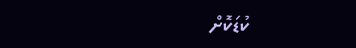ކުޑަކޮށް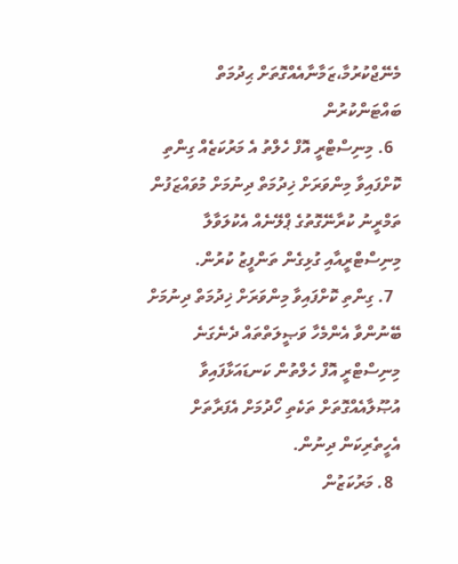މެނޭޖްކުރުމާ،ޒަމާނާއެއްގޮތަށް ޙިދުމަތް ބައްޓަންކުރުން
  6. މިނިސްޓްރީ އޮފް ހެލްތު އެ މަރުކަޒެއް ގިންތި ކޮށްފައިވާ މިންވަރަށް ޚިދުމަތް ދިނުމަށް މުވައްޒަފުން ތަމްރީނު ކުރާނޭގޮތުގެ ޕްލޭނެއް އެކުލަވާލާ މިނިސްޓްރީއާއި ގުޅިގެން ތަންފީޒު ކުރުން.
  7. ގިންތި ކޮށްފައިވާ މިންވަރަށް ޚިދުމަތް ދިނުމަށް ބޭނުންވާ އެންމެހާ ވަޞީލަތްތައް ދެނެގަނެ މިނިސްޓްރީ އޮފް ހެލްތުން ކަނޑައަޅާފައިވާ އުޞޫލާއެއްގޮތަށް ތަކެތި ހޯދުމަށް އެފަރާތަށް އެހީތެރިކަން ދިނުން.
  8. މަރުކަޒުން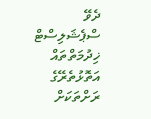ދެވޭ ސްޕެޝަލިސްޓް ޚިދުމަތްތައް އަތޮޅުތެރޭގެ ރަށްތަކަށް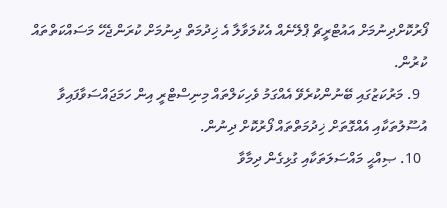ފޯރުކޮށްދިނުމަށް އައުޓްރީޗް ޕްލޭނެއް އެކުލަވާލާ އެ ޚިދުމަތް ދިނުމަށް ކުރަންޖެހޭ މަސައްކަތްތައް ކުރުން.
  9. މަރުކަޒުގައި ބޭނުންކުރެވޭ އެއްގަމު ވެހިކަލްތައް މިނިސްޓްރީ އިން ހަމަޖައްސަވާފައިވާ އުސޫލުތަކާއި އެއްގޮތަށް ޚިދުމަތްތައް ފޯރުކޮށް ދިނުން.
  10. ޞިއްޙީ މައްސަލަތަކާއި ގުޅިގެން ދިމާވާ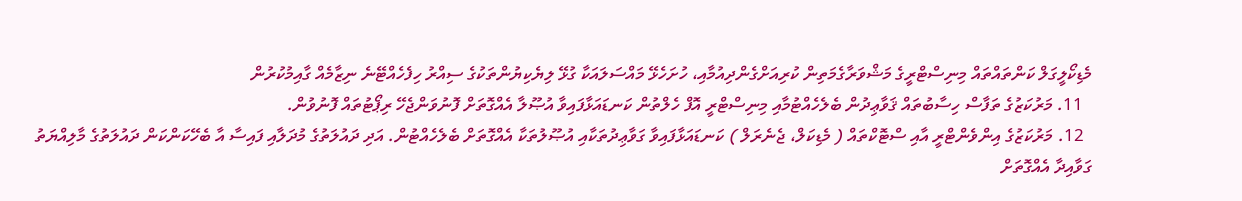މެޑިކޯލީގަލް ކަންތައްތައް މިނިސްޓްރީގެ މަޝްވަރާގެމަތިން ކުރިއަށްގެންދިއުމާއި، ހުށަހެޅޭ މައްސަލައަކާ ގުޅޭ ލިޔެކިޔުންތަކުގެ ސިއްރު ހިފެހެއްޓޭނެ ނިޒާމެއް ގާއިމުކުރުން
  11. މަރުކަޒުގެ ތަފާސް ހިސާބުތައް ޤަވާޢިދުން ބެލެހެއްޓުމާއި މިނިސްޓްރީ އޮފް ހެލްތުން ކަނޑައަޅާފައިވާ އުޞޫލާ އެއްގޮތަށް ފޮނުވަންޖެހޭ ރިޕޯޓުތައް ފޮނުވުން.
  12. މަރުކަޒުގެ އިންވެންޓްރީ އާއި ސްޓޮކްތައް ( މެޑިކަލް، ޖެނެރަލް ) ކަނޑައަޅާފައިވާ ގަވާޢިދުތަކާއި އުޞޫލުތަކާ އެއްގޮތަށް ބެލެހެއްޓުން. އަދި ދައުލަތުގެ މުދަލާއި ފައިސާ އާ ބެހޭކަންކަން ދައުލަތުގެ މާލިއްޔަތު ގަވާއިދާ އެއްގޮތަށް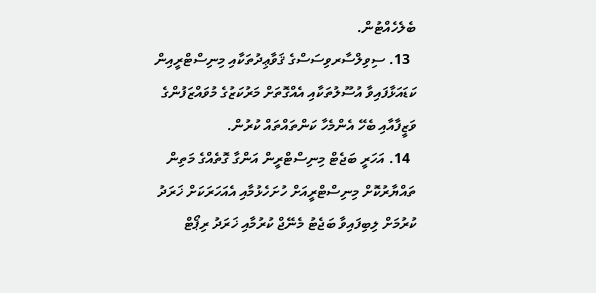ބެލެހެއްޓުން.
  13. ސިވިލްސާރވިސަސްގެ ޤަވާޢިދުތަކާއި މިނިސްޓްރީއިން ކަޑައަޅާފައިވާ އުސޫލުތަކާއި އެއްގޮތަށް މަރުކަޒުގެ މުވައްޒަފުންގެ ވަޒީފާއާއި ބެހޭ އެންމެހާ ކަންތައްތައް ކުރުން.
  14. އަހަރީ ބަޖެޓް މިނިސްޓްރީން އަންގާ ގޮތެއްގެ މަތިން ތައްޔާރުކޮށް މިނިސްޓްރީއަށް ހުށަހެޅުމާއި އެއަހަރަކަށް ޚަރަދު ކުރުމަށް ލިބިފައިވާ ބަޖެޓު މެނޭޖް ކުރުމާއި ޚަރަދު ރިޕޯޓް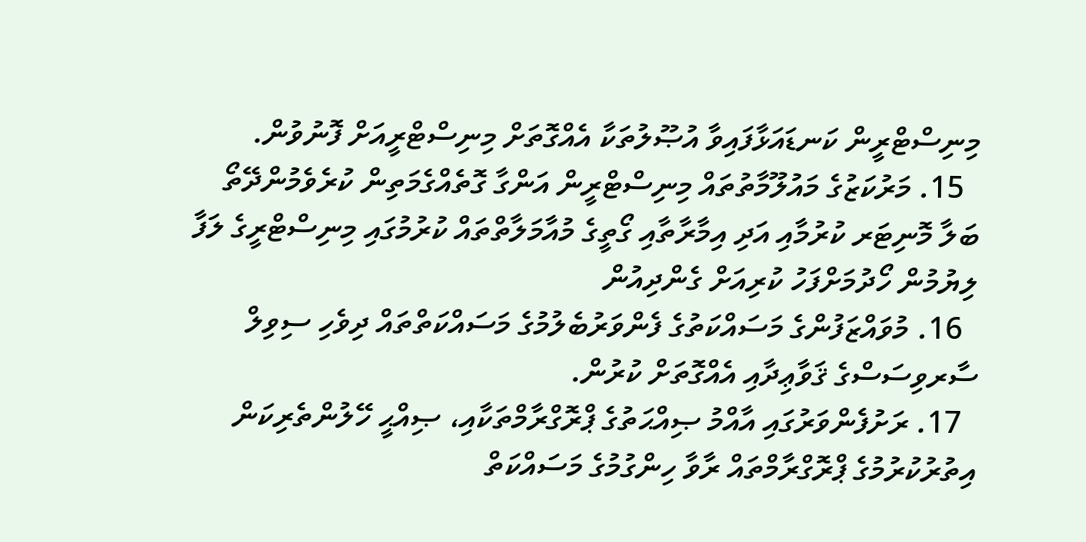މިނިސްޓްރީން ކަނޑައަޅާފައިވާ އުޞޫލުތަކާ އެއްގޮތަށް މިނިސްޓްރީއަށް ފޮނުވުން.
  15. މަރުކަޒުގެ މައުލޫމާތުތައް މިނިސްޓްރީން އަންގާ ގޮތެއްގެމަތިން ކުރެވެމުންދޭތޯ ބަލާ މޮނިޓަރ ކުރުމާއި އަދި އިމާރާތާއި ގޯތީގެ މުއާމަލާތްތައް ކުރުމުގައި މިނިސްޓްރީގެ ލަފާ ލިޔުމުން ހޯދުމަށްފަހު ކުރިއަށް ގެންދިއުން
  16. މުވައްޒަފުންގެ މަސައްކަތުގެ ފެންވަރުބެލުމުގެ މަސައްކަތްތައް ދިވެހި ސިވިލް ސާރވިސަސްގެ ޤަވާޢިދާއި އެއްގޮތަށް ކުރުން.
  17. ރަށުފެންވަރުގައި އާއްމު ޞިއްޙަތުގެ ޕްރޮގްރާމްތަކާއި، ޞިއްޙީ ހޭލުންތެރިކަން އިތުރުކުރުމުގެ ޕްރޮގްރާމްތައް ރާވާ ހިންގުމުގެ މަސައްކަތް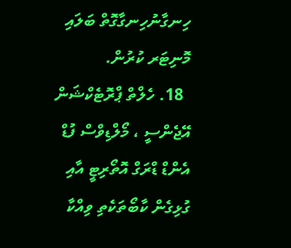ހިނގާނުހިނގާގޮތް ބަލައި މޮނިޓަރ ކުރުން.
  18. ހެލްތް ޕްރޮޓެކްޝަން އޭޖެންސީ ، މޯލްޑިވްސް ފުޑް އެންޑް ޑްރަގް އޮތޯރިޓީ އާއި ގުޅިގެން ކާބޯތަކެތި ވިއްކާ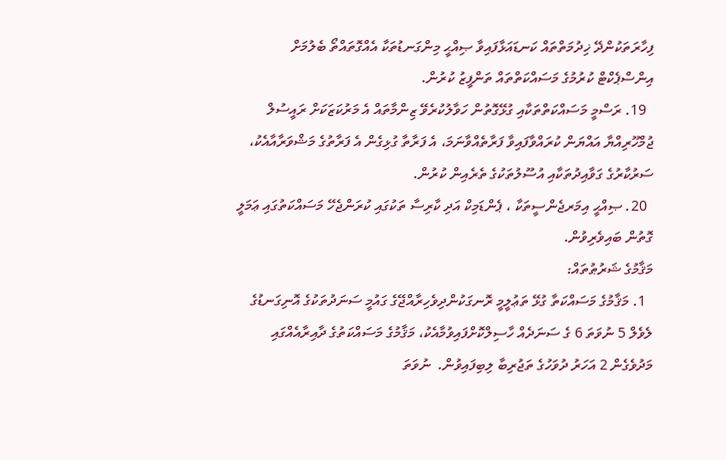ފިހާރަތަކުންދޭ ޚިދުމަތްތައް ކަނޑައަޅާފައިވާ ޞިއްޙީ މިންގަނޑުތަކާ އެއްގޮތައްތޯ ބެލުމަށް އިންސްޕެކްޓް ކުރުމުގެ މަސައްކަތްތައް ތަންފީޒު ކުރުން.
  19. ރަސްމީ މަސައްކަތްތަކާއި ގުޅޭގޮތުން ހަވާލުކުރެވޭ ޒިންމާތައް އެ މަރުކަޒަކަށް ރައީސުލް ޖުމްހޫރިއްޔާ އައްޔަން ކުރައްވާފައިވާ ފަރާތެއްވާނަމަ، އެ ފަރާތާ ގުޅިގެން އެ ފަރާތުގެ މަޝްވަރާއާއެކު، ސަރުކާރުގެ ގަވާއިދުތަކާއި އުސޫލުތަކުގެ ތެރެއިން ކުރުން.
  20. ޞިއްޙީ އިމަރޖެންސީތަކާ ، ޕެންޑަމިކް އަދި ކާރިސާ ތަކުގައި ކުރަންޖެހޭ މަސައްކަތުގައި ޢަމަލީ ގޮތުން ބައިވެރިވުން.
މަޤާމުގެ ޝަރުޠުތައް:
  1. މަޤާމުގެ މަސައްކަތާ ގުޅޭ ތަޢުލީމީ ރޮނގަކުންދިވެހިރާއްޖޭގެ ގައުމީ ސަނަދުތަކުގެ އޮނިގަނޑުގެ ލެވެލް 5 ނުވަތަ 6 ގެ ސަނަދެއް ހާސިލްކޮށްފައިވުމާއެކު، މަޤާމުގެ މަސައްކަތުގެ ދާއިރާއެއްގައި މަދުވެގެން 2 އަހަރު ދުވަހުގެ ތަޖުރިބާ ލިބިފައިވުން.  ނުވަތަ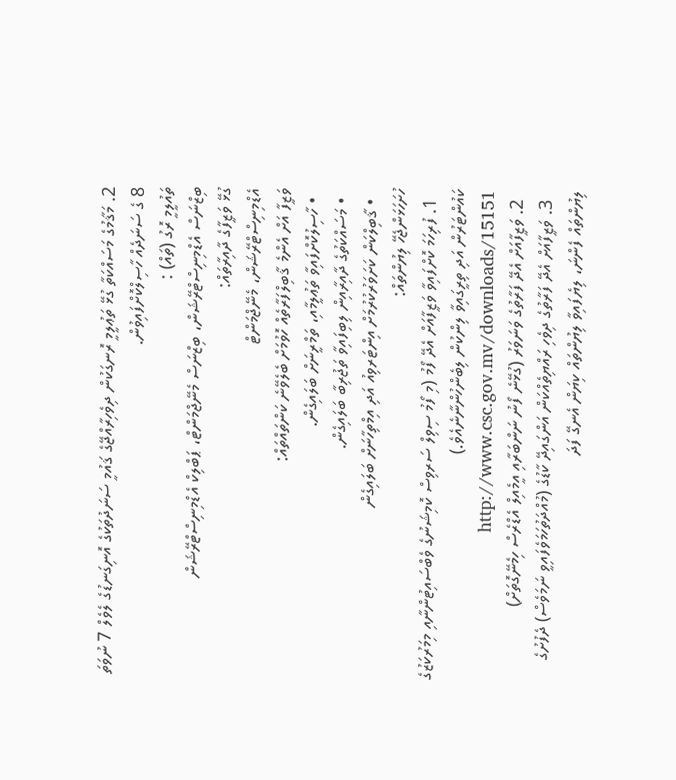2. މަޤާމުގެ މަސައްކަތާ ގުޅޭ ތަޢުލީމީ ރޮނގަކުން ދިވެހިރާއްޖޭގެ ޤައުމީ ސަނަދުތަކުގެ އޮނިގަނޑުގެ ލެވެލް 7 ނުވަތަ 8 ގެ ސަނަދެއް ހާސިލްކޮށްފައިވުން.
ތައުލީމީ ރޮގު (ތައް) :
ބިޒްނަސް އެޑްމިނިސްޓްރޭޝަން، ބިޒްނަސް މެނޭޖްމަންޓް، ޕަބްލިކް އެޑްމިނިސްޓްރޭޝަން
ގުޅޭ ވަޒީފާގެ ދާއިރާތައް:
އެޑްމިނިސްޓްރޭޝަން، މެނޭޖްމަންޓް
ވަޒީފާ އަށް އެންމެ ޤާބިލްފަރާތެއް ހޮވުމަށް ބެލެވޭނެ ކަންތައްތައް:
  • ހާސިލުކޮށްފައިވާ ތަޢުލީމާއި، ތަމްރީނަށް ބަލައިގެން.
  • މަސައްކަތުގެ ދާއިރާއިން ލިބިފައިވާ ތަޖުރިބާ ބަލައިގެން.
  • ޤާބިލްކަން ކަށަވަރުކުރުމަށް އިންޓަރވިއު އަދި އިމްތިހާނަށް ބަލައިގެން
ހުށަހަޅަންޖެހޭ ލިޔުންތައް:
  1. ފުރިހަމަ ކޮށްފައިވާ ވަޒީފާއަށް އެދޭ ފޯމު (މި ފޯމު ސިވިލް ސަރވިސް ކޮމިޝަނުގެ ވެބްސައިޓުންނާއި މިމަރުކަޒުގެ ކައުންޓަރުން އަދި ތިރީގައިވާ ލިންކުން ލިބެންހުންނާނެއެވެ.)  http://www.csc.gov.mv/downloads/15151
  2. ވަޒީފާއަށް އެދޭ ފަރާތުގެ ވަނަވަރު (ގުޅޭނެ ފޯނު ނަންބަރާއި އީމެއިލް އެޑްރެސް ހިމެނޭގޮތަށް)
  3. ވަޒީފާއަށް އެދޭ ފަރާތުގެ ދިވެހި ރައްޔިތެއްކަން އަންގައިދޭ ކާޑުގެ (މުއްދަތުހަމަވެފައިވީ ނަމަވެސް) ދެފުށުގެ ލިޔުންތައް ފެންނަ، ލިޔެފައިވާ ލިޔުންތައް ކިޔަން އެނގޭ ފަދަ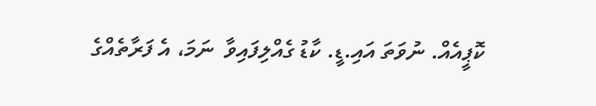ކޮޕީއެއް. ނުވަތަ އައި.ޑީ. ކާޑު ގެއްލިފައިވާ  ނަމަ، އެ ފަރާތެއްގެ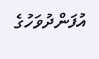އުފަންދުވަހުގެ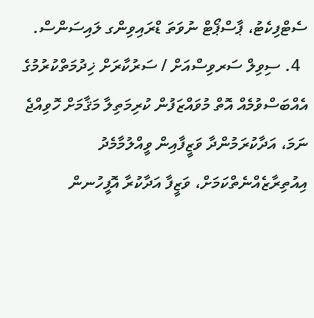ސެޓްފިކެޓު، ޕާސްޕޯޓް ނުވަތަ ޑްރައިވިންގ ލައިސަންސް.
  4. ސިވިލް ސަރވިސްއަށް / ސަރުކާރަށް ޚިދުމަތްކުރުމުގެ އެއްބަސްވުމެއް އޮތް މުވައްޒަފުން ކުރިމަތިލާ މަޤާމަށް ހޮވިއްޖެ ނަމަ، އަދާކުރަމުންދާ ވަޒީފާއިން ވީއްލުމާމެދު އިއުތިރާޒެއްނެތްކަމަށް، ވަޒީފާ އަދާކުރާ އޮފީހުނން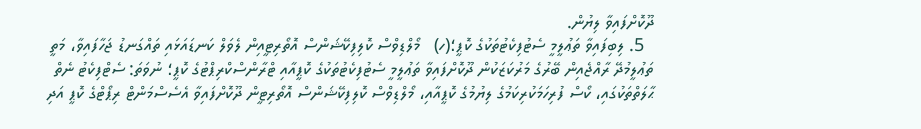ދޫކޮށްފައިވާ ލިޔުން.
  5. ލިބިފައިވާ ތަޢުލީމީ ސެޓުފިކެޓުތަކުގެ ކޮޕީ؛(ހ)   މޯލްޑިވްސް ކޮލިފިކޭޝަންސް އޮތޯރިޓީއިން ލެވަލް ކަނޑައަޅައި ތައްގަނޑު ޖަހާފައިވާ، މަތީ ތަޢުލީމުދޭ ރާއްޖެއިން ބޭރުގެ މަރުކަޒަކުން ދޫކޮށްފައިވާ ތަޢުލީމީ ސެޓުފިކެޓުތަކުގެ ކޮޕީއާއި ޓްރާންސްކްރިޕްޓުގެ ކޮޕީ؛ ނުވަތަ: ސެޓްފިކެޓު ނެތް ޙާލަތްތަކުގައި، ކޯސް ފުރިހަމަކުރިކަމުގެ ލިޔުމުގެ ކޮޕީއާއި، މޯލްޑިވްސް ކޮލިފިކޭޝަންސް އޮތޯރިޓީން ދޫކޮށްފައިވާ އެސެސްމަންޓް ރިޕޯޓްގެ ކޮޕީ އަދި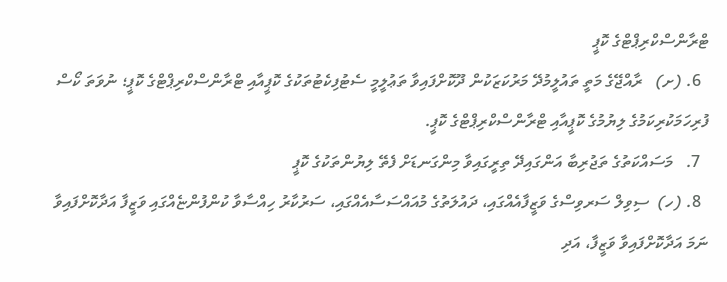ޓްރާންސްކްރިޕްޓްގެ ކޮޕީ
  6. (ށ)   ރާއްޖޭގެ މަތީ ތައުލީމުދޭ މަރުކަޒަކުން ދޫކޮށްފައިވާ ތަޢުލީމީ ސެޓުފިކެޓުތަކުގެ ކޮޕީއާއި ޓްރާންސްކްރިޕްޓްގެ ކޮޕީ؛ ނުވަތަ ކޯސް ފުރިހަމަކުރިކަމުގެ ލިޔުމުގެ ކޮޕީއާއި ޓްރާންސްކްރިޕްޓްގެ ކޮޕީ.
  7.   މަސައްކަތުގެ ތަޖުރިބާ އަންގައިދޭ ތިރީގައިވާ މިންގަނޑަށް ފެތޭ ލިޔުންތަކުގެ ކޮޕީ
  8. (ހ)  ސިވިލް ސަރވިސްގެ ވަޒީފާއެއްގައި، ދައުލަތުގެ މުއައްސަސާއެއްގައި، ސަރުކާރު ހިއްސާވާ ކުންފުންޏެއްގައި ވަޒީފާ އަދާކޮށްފައިވާ ނަމަ އަދާކޮށްފައިވާ ވަޒީފާ، އަދި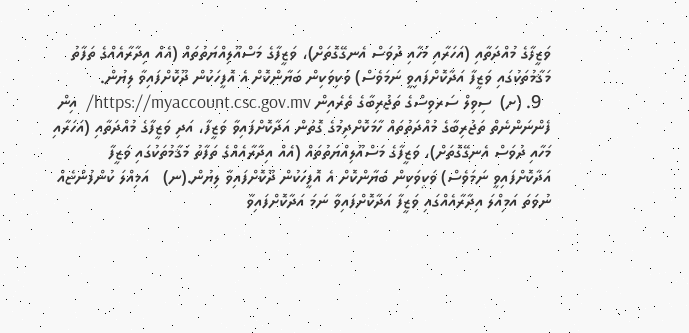ވަޒީފާގެ މުއްދަތާއި (އަހަރާއި މަހާއި ދުވަސް އެނގޭގޮތަށް)، ވަޒީފާގެ މަސްއޫލިއްޔަތުތައް (އެއް އިދާރާއެއްގެ ތަފާތު މަޤާމުތަކުގައި ވަޒީފާ އަދާކޮށްފައިވީ ނަމަވެސް) ވަކިވަކިން ބަޔާންކޮށް އެ އޮފީހަކުން ދޫކޮށްފައިވާ ލިޔުން.
  9. (ށ)  ސިވިލް ސަރވިސްގެ ތަޖުރިބާގެ ތެރެއިން https://myaccount.csc.gov.mv/  އިން ފެންނަންނެތް ތަޖުރިބާގެ މުއްދަތުތައް ހާމަކޮށްދިމުގެ ގޮތުން އަދާކޮށްފައިވާ ވަޒީފާ، އަދި ވަޒީފާގެ މުއްދަތާއި (އަހަރާއި މަހާއި ދުވަސް އެނގޭގޮތަށް)، ވަޒީފާގެ މަސްއޫލިއްޔަތުތައް (އެއް އިދާރާއެއްގެ ތަފާތު މަޤާމުތަކުގައި ވަޒީފާ އަދާކޮށްފައިވީ ނަމަވެސް) ވަކިވަކިން ބަޔާންކޮށް އެ އޮފީހަކުން ދޫކޮށްފައިވާ ލިޔުން.(ނ)   އަމިއްލަ ކުންފުންޏެއް ނުވަތަ އަމިއްލަ އިދާރާއެއްގައި ވަޒީފާ އަދާކޮށްފައިވާ ނަމަ އަދާކޮށްފައިވާ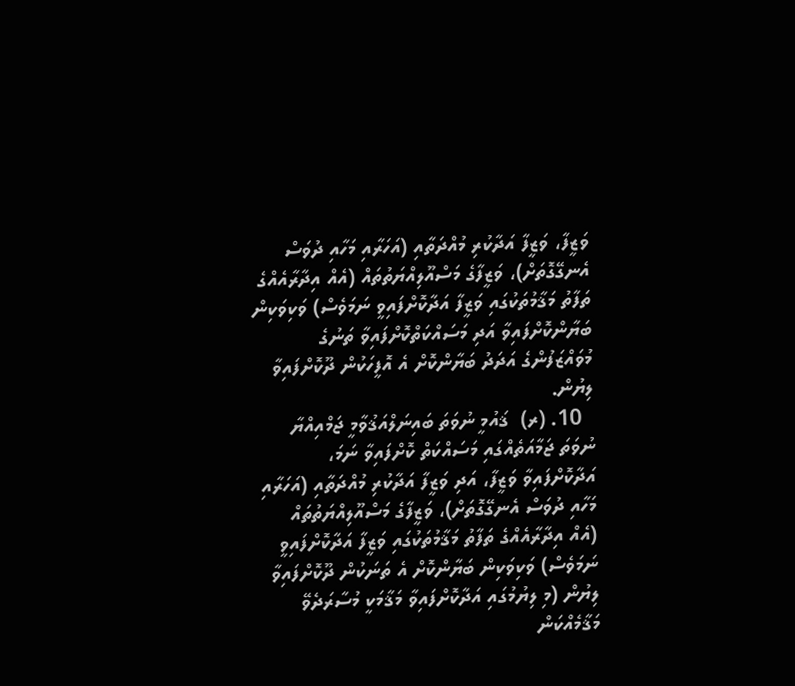ވަޒީފާ، ވަޒީފާ އަދާކުރި މުއްދަތާއި (އަހަރާއި މަހާއި ދުވަސް އެނގޭގޮތަށް)، ވަޒީފާގެ މަސްއޫލިއްޔަތުތައް (އެއް އިދާރާއެއްގެ ތަފާތު މަޤާމުތަކުގައި ވަޒީފާ އަދާކޮށްފައިވީ ނަމަވެސް) ވަކިވަކިން ބަޔާންކޮށްފައިވާ އަދި މަސައްކަތްކޮށްފައިވާ ތަނުގެ މުވައްޒަފުންގެ އަދަދު ބަޔާންކޮށް އެ އޮފީހަކުން ދޫކޮށްފައިވާ ލިޔުން.
  10. (ރ)  ޤައުމީ ނުވަތަ ބައިނަލްއަޤުވާމީ ޖަމްއިއްޔާ ނުވަތަ ޖަމާއަތެއްގައި މަސައްކަތް ކޮށްފައިވާ ނަމަ، އަދާކޮށްފައިވާ ވަޒީފާ، އަދި ވަޒީފާ އަދާކުރި މުއްދަތާއި (އަހަރާއި މަހާއި ދުވަސް އެނގޭގޮތަށް)، ވަޒީފާގެ މަސްއޫލިއްޔަތުތައް (އެއް އިދާރާއެއްގެ ތަފާތު މަޤާމުތަކުގައި ވަޒީފާ އަދާކޮށްފައިވީ ނަމަވެސް) ވަކިވަކިން ބަޔާންކޮށް އެ ތަނަކުން ދޫކޮށްފައިވާ ލިޔުން (މި ލިޔުމުގައި އަދާކޮށްފައިވާ މަޤާމަކީ މުސާރަދެވޭ މަޤާމެއްކަން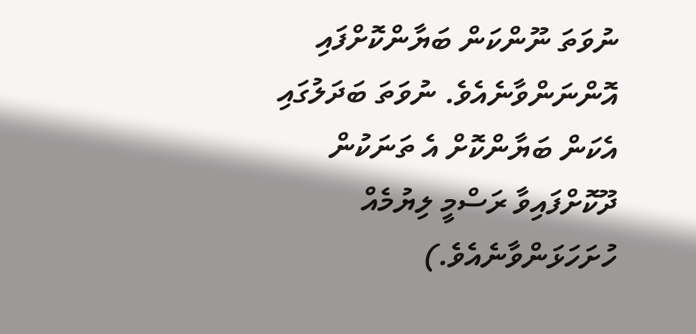ނުވަތަ ނޫންކަން ބަޔާންކޮށްފައި އޮންނަންވާނެއެވެ. ނުވަތަ ބަދަލުގައި އެކަން ބަޔާންކޮށް އެ ތަނަކުން ދޫކޮށްފައިވާ ރަސްމީ ލިޔުމެއް ހުށަހަޅަންވާނެއެވެ.)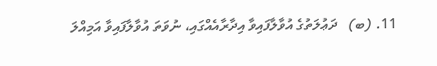11. (ބ)   ދަޢުލަތުގެ އުވާލާފައިވާ އިދާރާއެއްގައި، ނުވަތަ އުވާލާފައިވާ އަމިއްލަ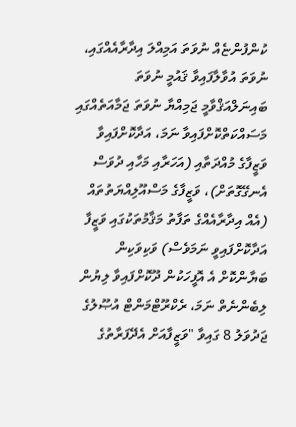ކުންފުންޏެއް ނުވަތަ އަމިއްލަ އިދާރާއެއްގައި، ނުވަތަ އުވާލާފައިވާ ޤައުމީ ނުވަތަ ބައިނަލްއަޤްވާމީ ޖަމިއްޔާ ނުވަތަ ޖަމާއަތެއްގައި މަސައްކަތްކޮށްފައިވާ ނަމަ، އަދާކޮށްފައިވާ ވަޒީފާގެ މުއްދަތާއި (އަހަރާއި މަހާއި ދުވަސް އެނގޭގޮތަށް)، ވަޒީފާގެ މަސްއޫލިއްޔަތުތައް (އެއް އިދާރާއެއްގެ ތަފާތު މަޤާމުތަކުގައި ވަޒީފާ އަދާކޮށްފައިވީ ނަމަވެސް) ވަކިވަކިން ބަޔާންކޮށް އެ އޮފީހަކުން ދޫކޮށްފައިވާ ލިޔުން ލިބެންނެތް ނަމަ، ރެކްރޫޓްމަންޓް އުޞޫލުގެ ޖަދުވަލު 8 ގައިވާ "ވަޒީފާއަށް އެދޭފަރާތުގެ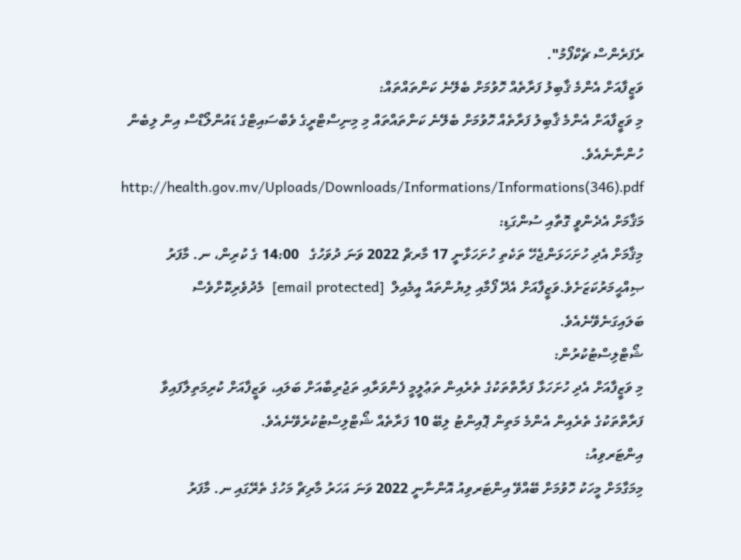ރެފަރެންސް ޗެކްފޯމު".
ވަޒީފާއަށް އެންމެ ޤާބިލު ފަރާތެއް ހޮވުމަށް ބެލޭނެ ކަންތައްތައް:
މި ވަޒީފާއަށް އެންމެ ޤާބިލު ފަރާތެއް ހޮވުމަށް ބެލޭނެ ކަންތައްތައް މި މިނިސްޓްރީގެ ވެބްސައިޓްގެ ޑައުންލޯޑްސް އިން ލިބެން ހުންނާނެއެވެ.  http://health.gov.mv/Uploads/Downloads/Informations/Informations(346).pdf
މަޤާމަށް އެދެންވީ ގޮތާއި ސުންގަޑި:
މިޤާމަށް އެދި ހުށަހަޅަންޖެހޭ ތަކެތި ހުށަހަޅާނީ 17 މާރޗް 2022 ވަނަ ދުވަހުގެ   14:00 ގެ ކުރިން، ނ. މާފަރު ޞިއްޙީމަރުކަޒަށެވެ.ވަޒީފާއަށް އެދޭ ފޯމާއި ލިޔުންތައް އީމެއިލް  [email protected]  މެދުވެރިކޮށްވެސް ބަލައިގަނެވޭނެއެވެ.
ޝޯޓްލިސްޓުކުރުން:
މި ވަޒީފާއަށް އެދި ހުށަހަޅާ ފަރާތްތަކުގެ ތެރެއިން ތަޢުލީމީ ފެންވަރާއި ތަޖުރިބާއަށް ބަލައި، ވަޒީފާއަށް ކުރިމަތިލާފައިވާ ފަރާތްތަކުގެ ތެރެއިން އެންމެ މަތިން ޕޮއިންޓު ލިބޭ 10 ފަރާތެއް ޝޯޓްލިސްޓުކުރެވޭނެއެވެ.
އިންޓަރވިއު:
މިމަގާމަށް މީހަކު ހޮވުމަށް ބޭއްވޭ އިންޓަރވިއު އޮންނާނީ 2022 ވަނަ އަހަރު މާރިޗް މަހުގެ ތެރޭގައި ނ. މާފަރު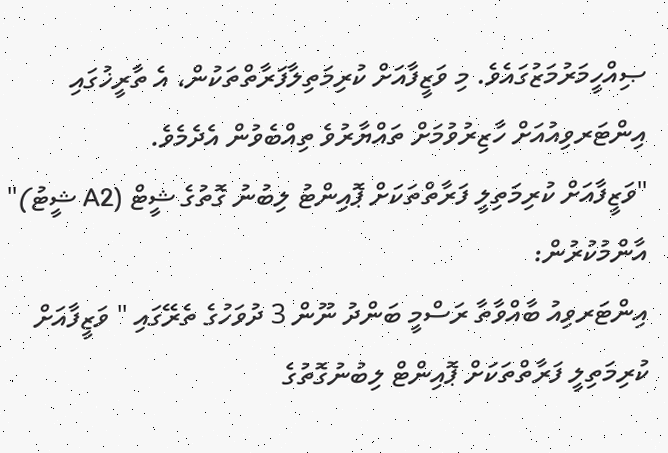ޞިއްހީމަރުމަޒުގައެވެ. މި ވަޒީފާއަށް ކުރިމަތިލާފަރާތްތަކުން، އެ ތާރީޚުގައި އިންޓަރވިއުއަށް ހާޒިރުވުމަށް ތައްޔާރުވެ ތިއްބެވުން އެދެމެވެ.
"ވަޒީފާއަށް ކުރިމަތިލީ ފަރާތްތަކަށް ޕޮއިންޓު ލިބުނު ގޮތުގެ ޝީޓް (A2 ޝީޓު)" އާންމުކުރުން:
އިންޓަރވިއު ބާއްވާތާ ރަސްމީ ބަންދު ނޫން 3 ދުވަހުގެ ތެރޭގައި " ވަޒީފާއަށް ކުރިމަތިލީ ފަރާތްތަކަށް ޕޮއިންޓް ލިބުނުގޮތުގެ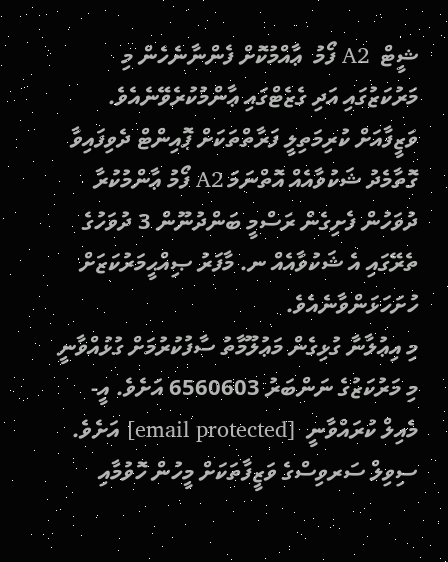ޝީޓް  A2 ފޯމު  ޢާއްމުކޮށް ފެންނާނެހެން މި މަރުކަޒުގައި އަދި ގެޒެޓްގައި ޢާންމުކުރެވޭނެއެވެ. ވަޒީފާއަށް ކުރިމަތިލީ ފަރާތްތަކަށް ޕޮއިންޓް ދެވިފައިވާ ގޮތާމެދު ޝަކުވާއެއް އޮތްނަމަ A2 ފޯމު ޢާންމުކުރާ ދުވަހުން ފެށިގެން ރަސްމީ ބަންދުނޫން 3 ދުވަހުގެ ތެރޭގައި އެ ޝަކުވާއެއް ނ. މާފަރު ޞިއްޙީމަރުކަޒަށް ހުށަހަޅަންވާނެއެވެ.
މި އިޢުލާނާ ގުޅިގެން މަޢުލޫމާތު ސާފުކުރުމަށް ގުޅުއްވާނީ މި މަރުކަޒުގެ ނަންބަރު 6560603 އަށެވެ. އީ-މެއިލް ކުރައްވާނީ  [email protected] އަށެވެ. ސިވިލް ސަރވިސްގެ ވަޒީފާތަކަށް މީހުން ހޮވުމާއި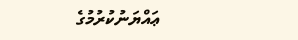ޢައްޔަނުކުރުމުގެ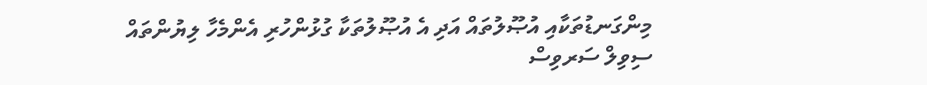މިންގަނޑުތަކާއި އުޞޫލުތައް އަދި އެ އުޞޫލުތަކާ ގުޅުންހުރި އެންމެހާ ލިޔުންތައް ސިވިލް ސަރވިސް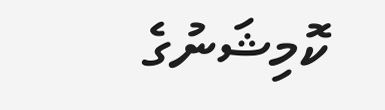ކޮމިޝަނުގެ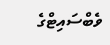ވެބްސައިޓްގެ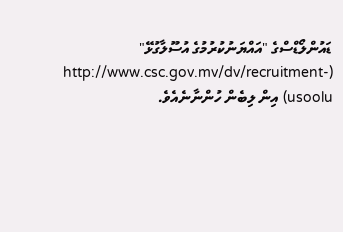ޑައުންލޯޑްސްގެ "އައްޔަނުކުރުމުގެ އުސޫލާގުޅޭ" (http://www.csc.gov.mv/dv/recruitment-usoolu) އިން ލިބެން ހުންނާނެއެވެ.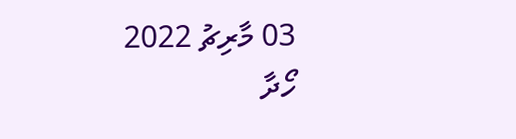03 މާރިޗު 2022
ހޯދާ